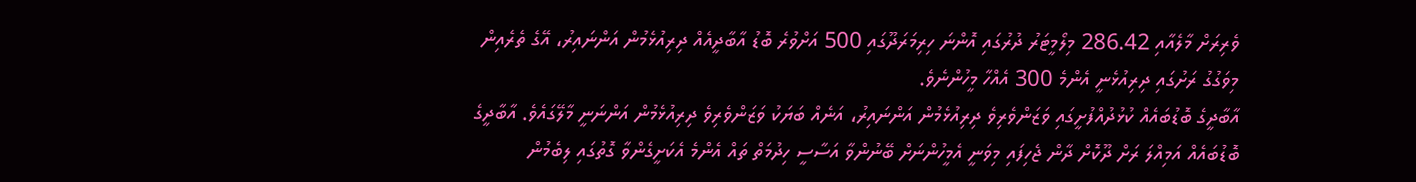ވެރިރަށް މާލެއާއި 286.42 މިލޯމީޓަރު ދުރުގައި އޮންނަ ހިރިމަރަދޫގައި 500 އަށްވުރެ ބޮޑު އާބާދީއެއް ދިރިއުޅެމުން އަންނައިރު، އޭގެ ތެރެއިން މިވަގުގު ރަށުގައި ދިރިއުޅެނީ އެންމެ 300 އެއްހާ މީހުންނެވެ.
އާބާދީގެ ބޮޑުބައެއް ކުޅުދުއްފުށީގައި ވަޒަންވެރިވެ ދިރިއުޅެމުން އަންނައިރު، އަނެއް ބަޔަކު ވަޒަންވެރިވެ ދިރިއުޅެމުން އަންނަނީ މާލޭގައެވެ. އާބާދީގެ ބޮޑުބައެއް އަމިއްލަ ރަށް ދޫކޮށް ދާން ޖެހިފައި މިވަނީ އެމީހުންނަށް ބޭނުންވާ އަސާސީ ހިދުމަތް ތައް އެންމެ އެކަށީގެންވާ ގޮތުގައި ލިބެމުން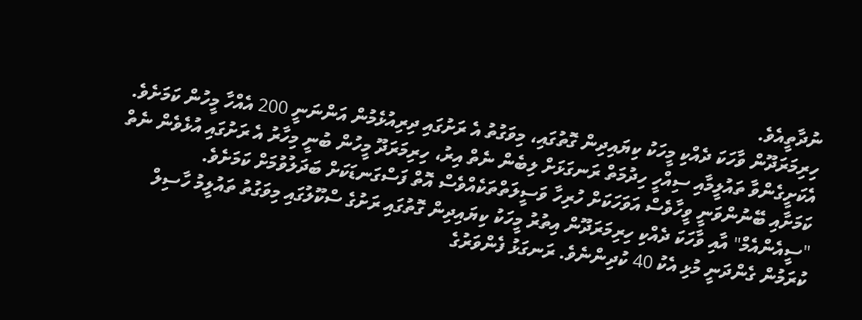ނުދާތީއެވެ.
ހިރިމަރަދޫން ވާހަކަ ދެއްކި މީހަކު ކިޔައިދިން ގޮތުގައި، މިވަގުތު އެ ރަށުގައި ދިރިއުޅެމުން އަންނަނީ 200 އެއްހާ މީހުން ކަމަށެވެ. އެކަށީގެންވާ ތައުލީމާއި ސިއްހީ ހިދުމަތް ރަނގަޅަށް ލިބެން ނެތް އިރު، ހިރިމަރަދޫ މީހުން ބުނީ މިހާރު އެ ރަށުގައި އުޅެވެން ނެތް ކަމަށާއި ބޭނުންވަނީ ވީހާވެސް އަވަހަކަށް ހުރިހާ ވަސީލަތްތަކެއްވެސް އޮތް ފަސްގަނޑަކަށް ބަދަލުވުމަށް ކަމަށެވެ.
"ސީއެންއެމް" އާއި ވާހަކަ ދެއްކި ހިރިމަރަދޫން އިތުރު މީހަކު ކިޔައިދިން ގޮތުގައި ރަށުގެ ސްކޫލުގައި މިވަގުތު ތައުލީމު ހާސިލް ކުރަމުން ގެންދަނީ މުޅި އެކު 40 ކުދިންނެވެ. ރަނގަޅު ފެންވަރުގެ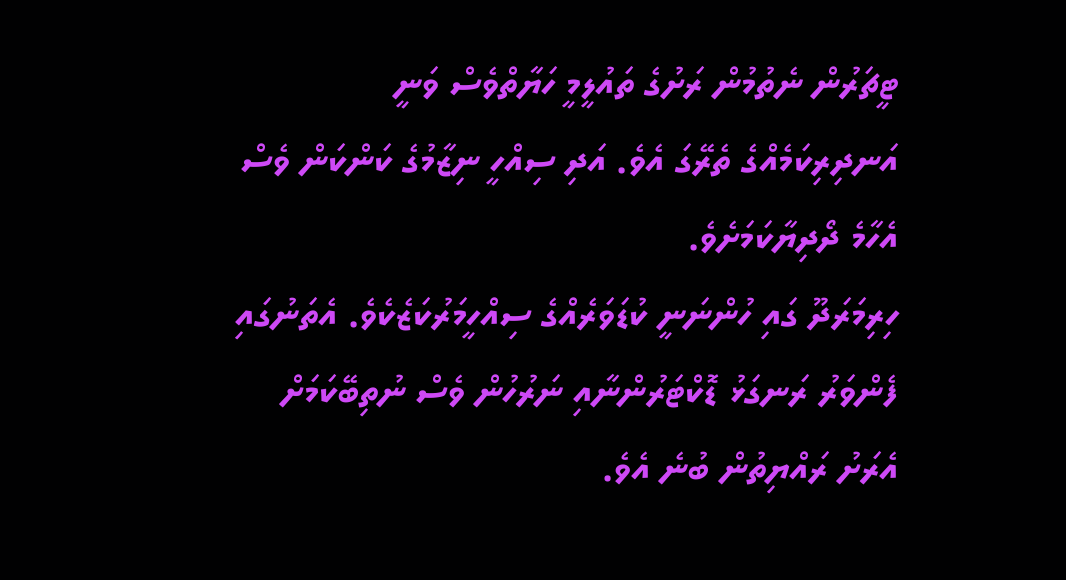ޓީޗަރުން ނެތުމުން ރަށުގެ ތައުލީމީ ހަޔާތްވެސް ވަނީ އަނދިރިކަމެއްގެ ތެރޭގަ އެވެ. އަދި ސިއްހީ ނިޒާމުގެ ކަންކަން ވެސް އެހާމެ ދޯދިޔާކަމަށެވެ.
ހިރިމަރަދޫ ގައި ހުންނަނީ ކުޑަވަރެއްގެ ސިއްހީމަރުކަޒެކެވެ. އެތަނުގައި ފެންވަރު ރަނގަޅު ޑޮކްޓަރުންނާއި ނަރުހުން ވެސް ނުތިބޭކަމަށް އެރަށު ރައްޔިތުން ބުނެ އެވެ.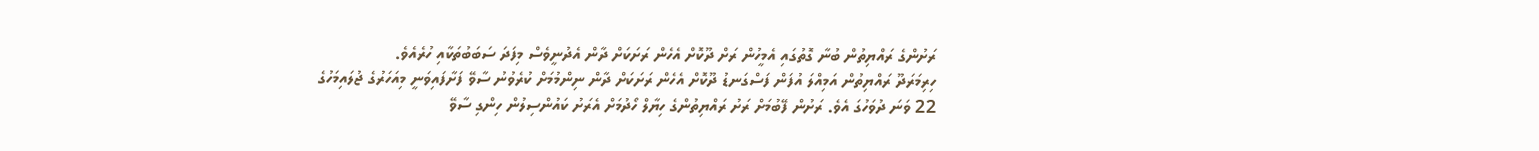ރަށުންގެ ރައްޔިތުން ބުނާ ގޮތުގައި އެމީހުން ރަށް ދޫކޮށް އެހެން ރަށަކަށް ދާން އެދުނީވެސް މިފަދަ ސަބަބުތަކާއި ހުރެއެވެ.
ހިރިމަރަދޫ ރައްޔިތުން އަމިއްލަ އުފަން ފަސްގަނޑު ދޫކޮށް އެހެން ރަށަކަށް ދާން ނިންމުމަށް ކުރެވުނު ސާވޭ ފަށާފައިވަނީ މިއަހަރުގެ ޖުލައިމަހުގެ 22 ވަނަ ދުވަހުގަ އެވެ. ރަށުން ފޭބުމަށް ރަށު ރައްޔިތުންގެ ހިޔާލް ހޯދުމަށް އެރަށު ކައުންސިލުން ހިންގި ސާވޭ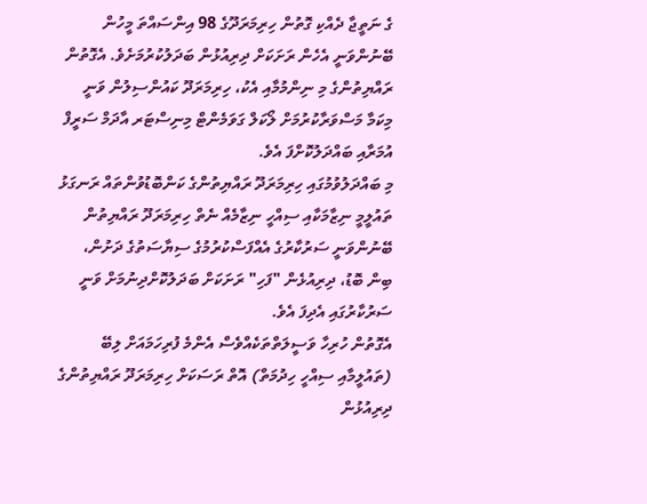ގެ ނަތީޖާ ދެއްކި ގޮތުން ހިރިމަރަދޫގެ 98 އިންސައްތަ މީހުން ބޭނުންވަނީ އެހެން ރަށަކަށް ދިރިއުޅުން ބަދަލުކުރުމަށެވެ. އެގޮތުން ރައްޔިތުންގެ މި ނިންމުމާއި އެކު، ހިރިމަރަދޫ ކައުންސިލުން ވަނީ މިކަމާ މަސްވަރާކުރުމަށް ލޯކަލް ގަވަމެންޓް މިނިސްޓަރ އާދަމް ސަރީފް އުމަރާއި ބައްދަލުކޮށްފަ އެވެ.
މި ބައްދަލުވުމުގައި ހިރިމަރަދޫ ރައްޔިތުންގެ ކަންބޮޑުވުންތައް ރަނގަޅު ތައުލީމީ ނިޒާމަކާއި ސިއްހީ ނިޒާމެއް ނެތް ހިރިމަރަދޫ ރައްޔިތުން ބޭނުންވަނީ ސަރުކާރުގެ އެއްފަސްކުރުމުގެ ސިޔާސަތުގެ ދަށުން، ބިން ބޮޑު، ދިރިއުޅެން "ފަހި" ރަށަކަށް ބަދަލުކޮށްދިނުމަށް ވަނީ ސަރުކާރުގައި އެދިފަ އެވެ.
އެގޮތުން ހުރިހާ ވަސީލަތްތަކެއްވެސް އެންމެ ފުރިހަމައަށް ލިބޭ (ތައުލީމާއި ސިއްހީ ހިދުމަތް) އޮތް ރަސަކަށް ހިރިމަރަދޫ ރައްޔިތުންގެ ދިރިއުޅުން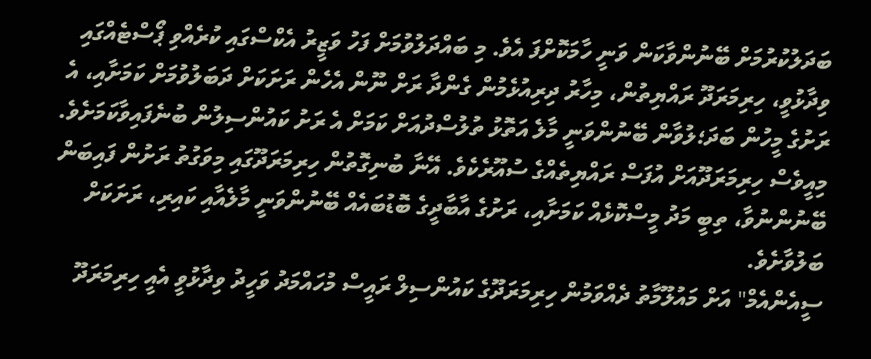ބަދަލުކުރުމަށް ބޭނުންވާކަން ވަނީ ހާމަކޮށްފަ އެވެ. މި ބައްދަލުވުމަށް ފަހު ވަޒީރު އެކްސްގައި ކުރެއްވި ޕޯސްޓެއްގައި ވިދާޅުވީ، ހިރިމަރަދޫ ރައްޔިތުން، މިހާރު ދިރިއުޅެމުން ގެންދާ ރަށް ނޫން އެހެން ރަށަކަށް ދަބަލުވުމަށް ކަމަށާއި، އެ ރަށުގެ މީހުން ބަދަ؛ލުވާން ބޭނުންވަނީ މާލެ އަތޮޅު ތުލުސްދުއަށް ކަމަށް އެ ރަށު ކައުންސިލުން ބުނެފައިވާކަމަށެވެ.
މިއީވެސް ހިރިމަރަދޫއަށް އުފަސް ރައްޔިތެއްގެ ސުއޫރެކެވެ. އޭނާ ބުނިގޮތުން ހިރިމަރަދޫގައި މިވަގުތު ރަށުން ފައިބަން ބޭނުންނުވާ، ތިބީ މަދު މީސްކޮޅެއް ކަމަށާއި، ރަށުގެ އާބާދީގެ ބޮޑުބައެއް ބޭނުންވަނީ މާލެއާއި ކައިރި، ރަށަކަށް ބަލުވާށެވެ.
ސީއެންއެމް" އަށް މައުލޫމާތު ދެއްވަމުން ހިރިމަރަދޫގެ ކައުންސިލް ރައީސް މުހައްމަދު ވަހީދު ވިދާޅުވީ އެއީ ހިރިމަރަދޫ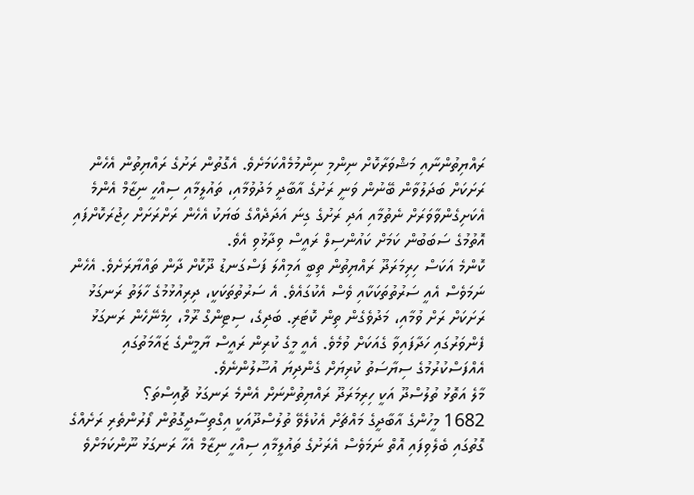ރައްޔިތުންނާއި މަޝްވަރާކޮށް ނިންމި ނިންމުމެއްކަމަށެވެ. އެގޮތުން ރަށުގެ ރައްޔިތުން އެހެން ރަށަކަށް ބަދަލުވާން ބޭނުން ވަނީ ރަށުގެ އާބާދީ މަދުވުމާއި، ތައުލީމާއި ސިއްހީ ނިޒާމް އެންމެ އެކަށިގެންވާވަރަށް ނެތުމާއި އަދި ރަށުގެ ގިނަ އަދަދެއްގެ ބަޔަކު އެހެން ރަށްރަށަށް ހިޖުރަކޮށްފައި އޮތުމުގެ ސަބަބުން ކަމަށް ކައުންސިލް ރައީސް ވިދާޅުވި އެވެ.
ކޮންމެ އަކަސް ހިރިމަރަދޫ ރައްޔިތުން ތިބީ އަމިއްލަ ފަސްގަނޑު ދޫކޮށް ދާން ތައްޔާރަށެވެ. އެހެން ނަމަވެސް އެއީ ސަރުތުތަކަކާއި ވެސް އެކުގައެވެ. އެ ސަރުތުތަކަކީ، ދިރިއުޅުމުގެ ހާލަތު ރަނގަޅު ރަށަކަށް ރަށް ވުމާއި، މަދުވެގެން ތިން ކޮޓަރި. ބަދިގެ، ސިޓިންގް ރޫމް، ހިމެނޭހެން ރަނގަޅު ފެންވަރުގައި ހަދާފައިވާ ގެއަކަށް ވުމެވެ. އެއީ މީގެ ކުރިން ރައީސް ޔާމީންގެ ޒައާމަތުގައި އެއްފަސްކުރުމުގެ ސިޔާސަތު ކުރިޔަށް ގެންދިޔަ އުސޫލުންނެވެ.
މާލެ އަތޮޅު ތުލުސްދޫ އަކީ ހިރިމަރަދޫ ރައްޔިތުންނަށް އެންމެ ރަނގަޅު ޗޮއިސްތަ؟
1682 މީހުންގެ އާބާދީގެ މައްޗަށް އެކުލެވޭ ތުލުސްދޫއަކީ އިގްތިސާދީގޮތުން ފޯރުންތެރި ރަށެއްގެ ގޮތުގައި ބެލެވިފައި އޮތް ނަމަވެސް އެރަށުގެ ތައުލީމާއި ސިއްހީ ނިޒާމް އެހާ ރަނގަޅު ނޫންކަމަށްވެ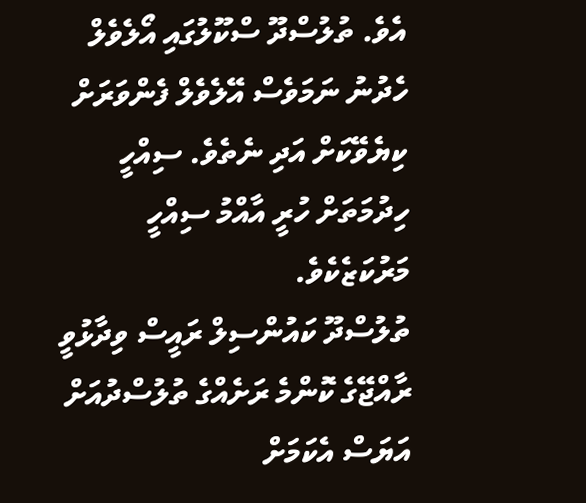އެވެ. ތުލުސްދޫ ސްކޫލުގައި އޯލެވެލް ހެދުނު ނަމަވެސް އޭލެވެލް ފެންވަރަށް ކިޔެވޭކަށް އަދި ނެތެވެ. ސިއްހީ ހިދުމަތަށް ހުރީ އާއްމު ސިއްހީ މަރުކަޒެކެވެ.
ތުލުސްދޫ ކައުންސިލް ރައީސް ވިދާޅުވީ ރާއްޖޭގެ ކޮންމެ ރަށެއްގެ ތުލުސްދުއަށް އަޔަސް އެކަމަށް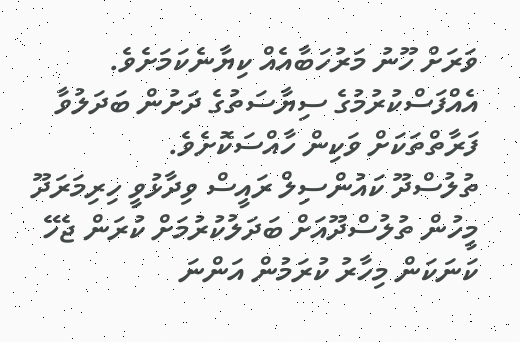ވަރަށް ހޫނު މަރުހަބާއެއް ކިޔާނެކަމަށެވެ. އެއްފަސްކުރުމުގެ ސިޔާސަތުގެ ދަށުން ބަދަލުވާ ފަރާތްތަކަށް ވަކިން ހާއްސަކޮށެވެ.
ތުލުސްދޫ ކައުންސިލް ރައީސް ވިދާޅުވީ ހިރިމަރަދޫ މީހުން ތުލުސްދޫއަށް ބަދަލުކުރުމަށް ކުރަން ޖެހޭ ކަނަކަން މިހާރު ކުރަމުން އަންނަ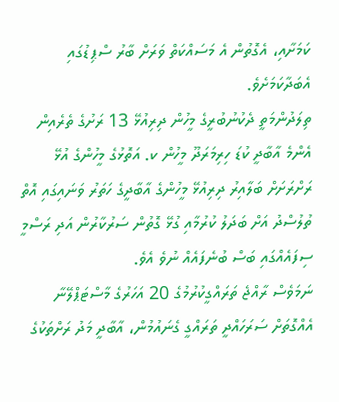ކަމަށާއި، އެގޮތުން އެ މަސައްކަތް ވަރަށް ބާރު ސްޕިޑުގައި އެބަދާކަމަށެވެ.
ތިލަދުންމަތީ ދެކުނުބުރީގެ މީހުން ދިރިއުޅޭ 13 ރަށުގެ ތެރެއިން އެންމެ އާބާދީ ކުޑަ ހިރިމަރަދޫ މީހުން ކ. އަތޮޅުގެ މީހުންގެ އުޅޭ ރަށްރަށަށް ބަލާއިރު ދިރިއުޅޭ މީހުންގެ އާބާދީގެ ހަތަރު ވަނައިގައި އޮތް ތުލުސްދު އަށް ބަދަލު ކުރުމާއި ގުޅޭ ގޮތުން ސަރުކާރުން އަދި ރަސްމީ ސިފައެއްގައި ބަސް ބުނެފައެއް ނުވެ އެވެ.
ނަމަވެސް ރާއްޖެ ތަރައްގީކުރުމުގެ 20 އަހަރުގެ މާސްޓަޕްލޭނާ އެއްގޮތަށް ސަރަހައްދީ ތަރައްގީ ގެނައުމުން، އާބާދީ މަދު ރަށްތަކުގެ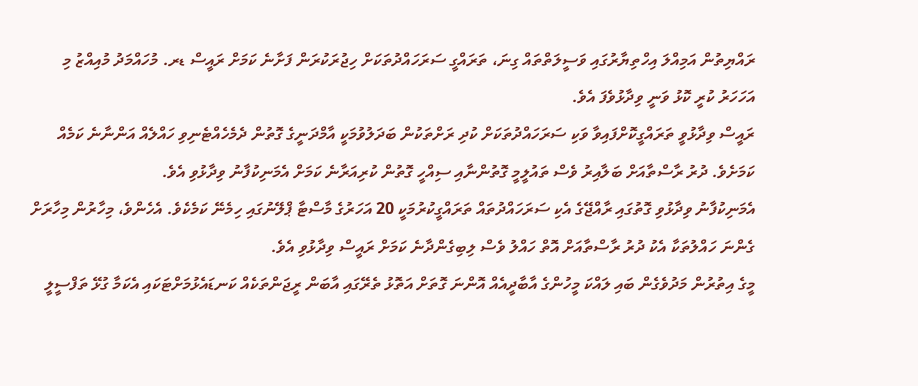ރައްޔިތުން އަމިއްލަ އިހްތިޔާރުގައި ވަސީލަތްތައް ގިނަ، ތަރައްގީ ސަރަހައްދުތަކަށް ހިޖުރަކުރަން ފަށާނެ ކަމަށް ރައީސް ޑރ. މުހައްމަދު މުއިއްޒު މި އަހަހަރު ކުރީ ކޮޅު ވަނީ ވިދާޅުވެފަ އެވެ.
ރައީސް ވިދާޅުވީ ތަރައްގީކޮށްފައިވާ ވަކި ސަރަހައްދުތަކަށް ކުދި ރަށްތަކުން ބަދަލުވުމަކީ އާމްދަނީގެ ގޮތުން ދެމެހެއްޓެނިވި ހައްލެއް އަންނާނެ ކަމެއް ކަމަށެވެ. ދުރު ރާސްތާއަށް ބަލާއިރު ވެސް ތައުލީމީ ގޮތުންނާއި ސިއްހީ ގޮތުން ކުރިއަރާނެ ކަމަށް އެމަނިކުފާނު ވިދާޅުވި އެވެ.
އެމަނިކުފާނު ވިދާޅުވި ގޮތުގައި ރާއްޖޭގެ އެކި ސަރަހައްދުތައް ތަރައްގީކުރުމަކީ 20 އަހަރުގެ މާސްޓާ ޕްލޭނުގައި ހިމެނޭ ކަމެކެވެ. އެހެންވެ، މިހާރުން މިހާރަށް ގެންނަ ހައްލުތަކާ އެކު ދުރު ރާސްތާއަށް އޮތް ހައްލު ވެސް ލިބިގެންދާނެ ކަމަށް ރައީސް ވިދާޅުވި އެވެ.
މީގެ އިތުރުން މަދުވެގެން ބައި ލައްކަ މީހުންގެ އާބާދީއެއް އޮންނަ ގޮތަށް އަތޮޅު ތެރޭގައި އާބަން ރީޖަންތަކެއް ކަނޑައެޅުމަށްޓަކައި އެކަމާ ގުޅޭ ތަފްސީލީ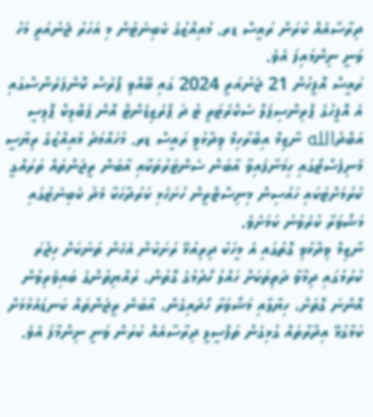ދިރާސާއެއް ކުރަން ރައީސް ޑރ. މުއިއްޒުގެ ކެބިނެޓުން މި އަހަރު ޖެނުއަރީ މަހު ވަނީ ނިންމައިފަ އެވެ.
ރައީސް އޮފީހުން 21 ޖެނުއަރީ 2024 ގައި ބޭއްވި ޕްރެސް ކޮންފަރެންސްގައި އެ އޮފީހުގެ ޕްރިންސިޕަލް ސެކްރެޓަރީ ޓު ދަ ޕްރެޒިޑެންޓް އޮން ޕަބްލިކް ޕޮލިސީ އަބްދުالله ނާޒިމް އިބްރާހިމް ވިދާޅުވީ ރައީސް ޑރ. މުހައްމަދު މުއިއްޒުގެ ރިޔާސީ މެނިފެސްޓޯގައި ހިމަނާފައިވާ އާބަން ސެންޓަރުތަކާއި އާބަން ރީޖަންތައް ތަރައްގީ ކުރުމަށްޓަކައި ހައުސިން މިނިސްޓްރީން ހުށަހެޅި ކަރުދާހަކާ މެދު ކެބިނެޓުގައި މަޝްވަރާ ކުރެވުނު ކަމަށެވެ.
ނާޒިމް ވިދާޅުވި ގޮތުގައި އެ މީހަކު ދިރިއުޅޭ ރަށަކުން އެހެން ތަނަކަށް ހިޖުރަ ކުރުމުގައި ދިމާވާ ދަތިތަކަށް ހައްލު ހޯދުމުގެ ގޮތުން، ރައްޔިތުންގެ ބައިވެރިވުން އޮންނަ ގޮތަށް، ހިޔާލާއި މަޝްވަރާ ހޯދައިގެން، އާބަން ރީޖަންތައް ކަނޑައެޅުމަށް ކަމާގުޅޭ އިދާރާތައް ގުޅިގެން ތަފްސީލީ ދިރާސާއެއް ކުރަން ވަނީ ނިންމާފަ އެވެ.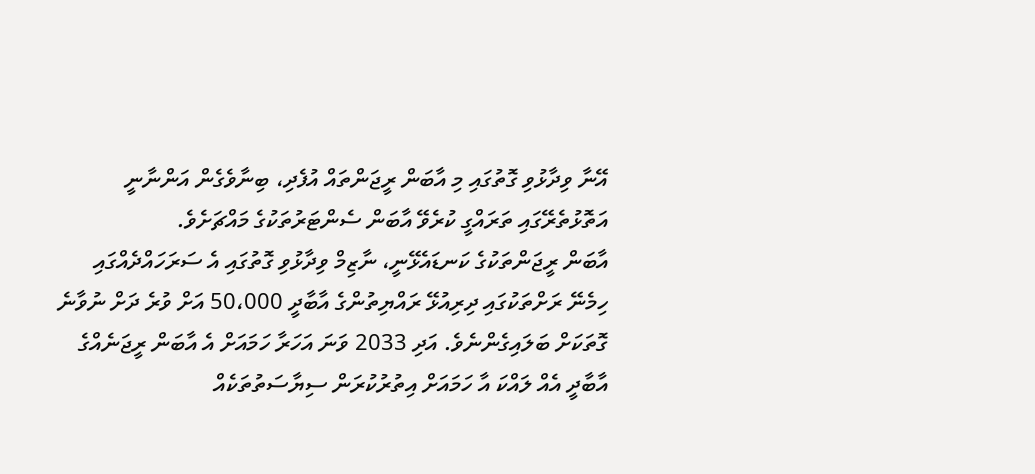އޭނާ ވިދާޅުވި ގޮތުގައި މި އާބަން ރީޖަންތައް އުފެދި، ބިނާވެގެން އަންނާނީ އަތޮޅުތެރޭގައި ތަރައްގީ ކުރެވޭ އާބަން ސެންޓަރުތަކުގެ މައްޗަށެވެ.
އާބަން ރީޖަންތަކުގެ ކަނޑައެޅޭނީ، ނާޒިމް ވިދާޅުވި ގޮތުގައި އެ ސަރަހައްދެއްގައި ހިމެނޭ ރަށްތަކުގައި ދިރިއުޅޭ ރައްޔިތުންގެ އާބާދީ 50،000 އަށް ވުރެ ދަށް ނުވާނެ ގޮތަކަށް ބަލައިގެންނެވެ. އަދި 2033 ވަނަ އަހަރާ ހަމައަށް އެ އާބަން ރީޖަނެއްގެ އާބާދީ އެއް ލައްކަ އާ ހަމައަށް އިތުރުކުރަން ސިޔާސަތުތަކެއް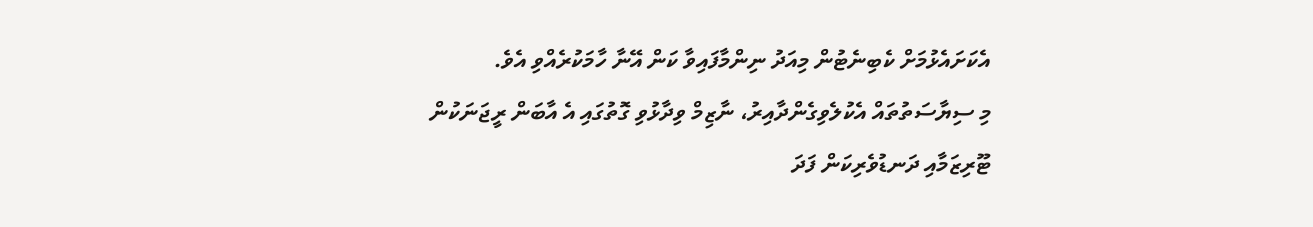އެކަށައެޅުމަށް ކެބިނެޓުން މިއަދު ނިންމާފައިވާ ކަން އޭނާ ހާމަކުރެއްވި އެވެ.
މި ސިޔާސަތުތައް އެކުލެވިގެންދާއިރު، ނާޒިމް ވިދާޅުވި ގޮތުގައި އެ އާބަން ރީޖަނަކުން ޓޫރިޒަމާއި ދަނޑުވެރިކަން ފަދަ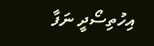އިހުތިސޯދީ ނަފާ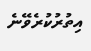އިތުރުކުރެވޭނެ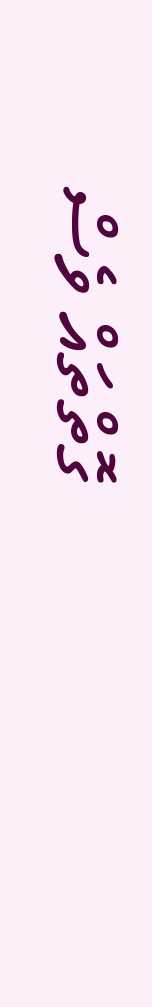ގޮތްތައް ވެސް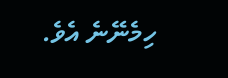ހިމެނޭނެ އެވެ.